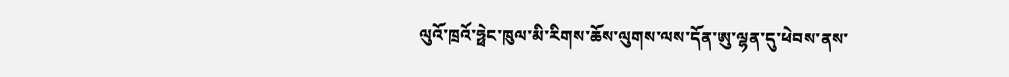ལུའོ་ཁྲའོ་ཧྥེང་ཁུལ་མི་རིགས་ཆོས་ལུགས་ལས་དོན་ཨུ་ལྷན་དུ་ཕེབས་ནས་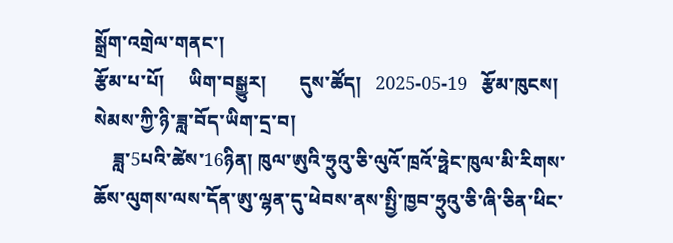སྒྲོག་འགྲེལ་གནང་།
རྩོམ་པ་པོ།     ཡིག་བསྒྱུར།       དུས་ཚོད།   2025-05-19   རྩོམ་ཁུངས།    སེམས་ཀྱི་ཉི་ཟླ་བོད་ཡིག་དྲ་བ།
    ཟླ་5པའི་ཚེས་16ཉིན། ཁུལ་ཨུའི་ཧྲུའུ་ཅི་ལུའོ་ཁྲའོ་ཧྥེང་ཁུལ་མི་རིགས་ཆོས་ལུགས་ལས་དོན་ཨུ་ལྷན་དུ་ཕེབས་ནས་སྤྱི་ཁྱབ་ཧྲུའུ་ཅི་ཞི་ཅིན་ཕིང་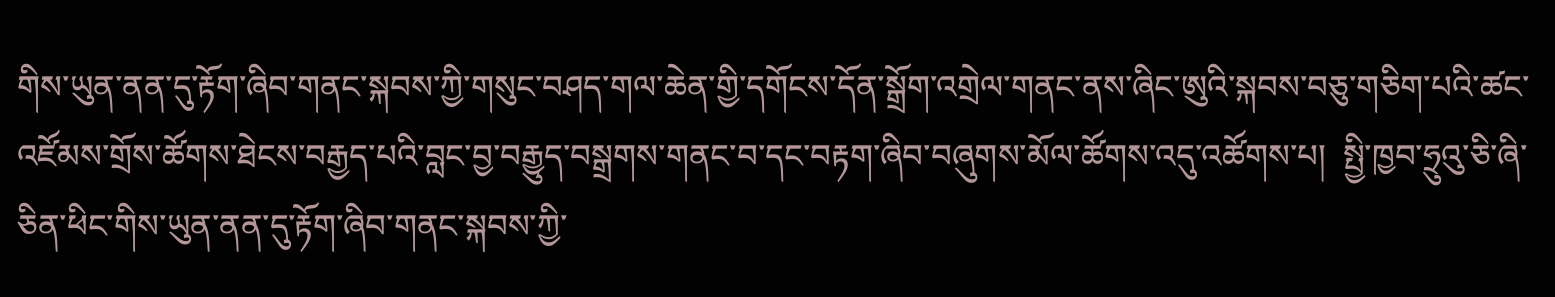གིས་ཡུན་ནན་དུ་རྟོག་ཞིབ་གནང་སྐབས་ཀྱི་གསུང་བཤད་གལ་ཆེན་གྱི་དགོངས་དོན་སྒྲོག་འགྲེལ་གནང་ནས་ཞིང་ཨུའི་སྐབས་བཅུ་གཅིག་པའི་ཚང་འཛོམས་གྲོས་ཚོགས་ཐེངས་བརྒྱད་པའི་བླང་བྱ་བརྒྱུད་བསྒྲགས་གནང་བ་དང་བརྟག་ཞིབ་བཞུགས་མོལ་ཚོགས་འདུ་འཚོགས་པ།  སྤྱི་ཁྱབ་ཧྲུའུ་ཅི་ཞི་ཅིན་ཕིང་གིས་ཡུན་ནན་དུ་རྟོག་ཞིབ་གནང་སྐབས་ཀྱི་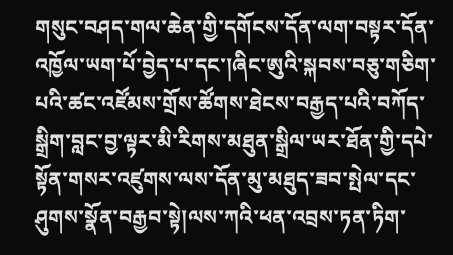གསུང་བཤད་གལ་ཆེན་གྱི་དགོངས་དོན་ལག་བསྟར་དོན་འཁྱོལ་ཡག་པོ་བྱེད་པ་དང་།ཞིང་ཨུའི་སྐབས་བཅུ་གཅིག་པའི་ཚང་འཛོམས་གྲོས་ཚོགས་ཐེངས་བརྒྱད་པའི་བཀོད་སྒྲིག་བླང་བྱ་ལྟར་མི་རིགས་མཐུན་སྒྲིལ་ཡར་ཐོན་གྱི་དཔེ་སྟོན་གསར་འཛུགས་ལས་དོན་མུ་མཐུད་ཟབ་སྤེལ་དང་ཤུགས་སྣོན་བརྒྱབ་སྟེ།ལས་ཀའི་ཕན་འབྲས་ཏན་ཏིག་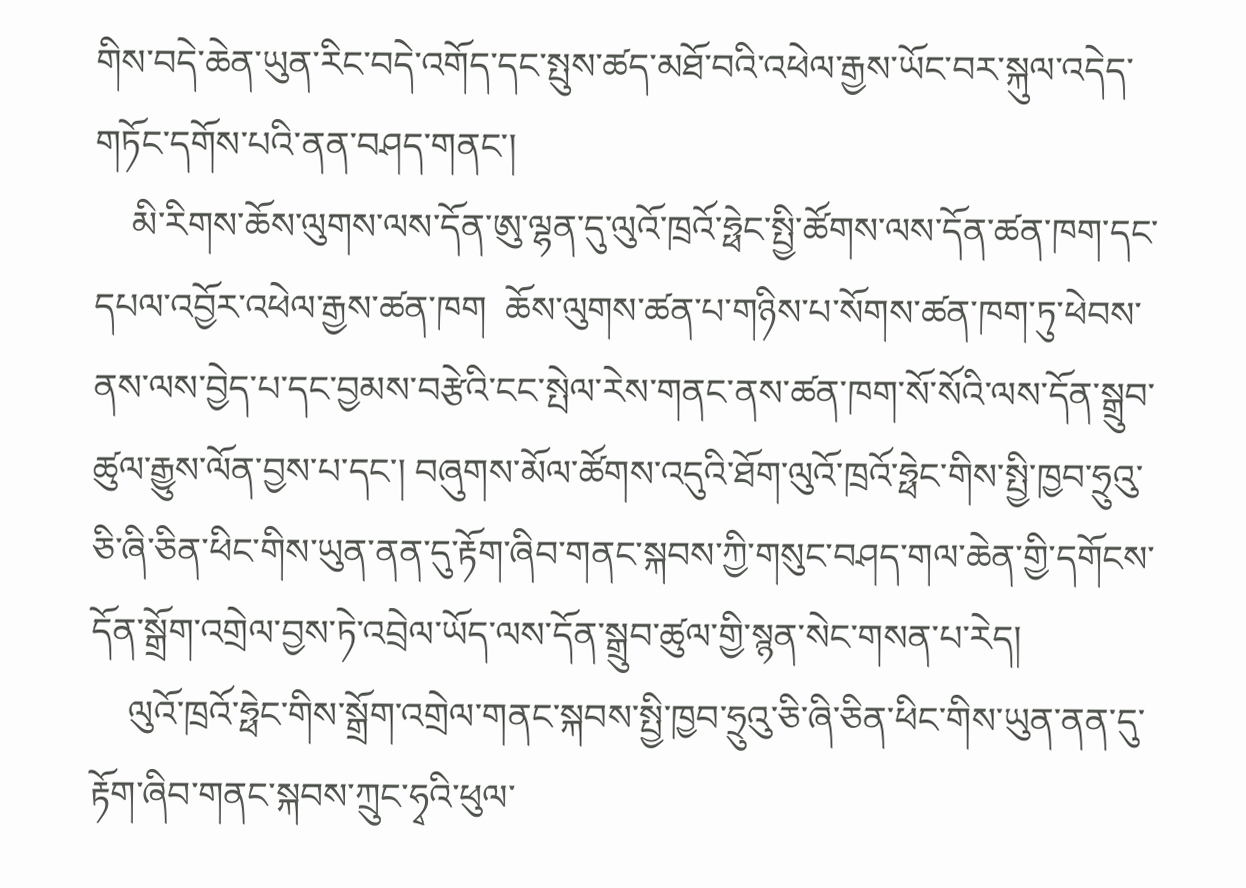གིས་བདེ་ཆེན་ཡུན་རིང་བདེ་འགོད་དང་སྤུས་ཚད་མཐོ་བའི་འཕེལ་རྒྱས་ཡོང་བར་སྐུལ་འདེད་གཏོང་དགོས་པའི་ནན་བཤད་གནང་།
    མི་རིགས་ཆོས་ལུགས་ལས་དོན་ཨུ་ལྷན་དུ་ལུའོ་ཁྲའོ་ཧྥེང་སྤྱི་ཚོགས་ལས་དོན་ཚན་ཁག་དང་དཔལ་འབྱོར་འཕེལ་རྒྱས་ཚན་ཁག  ཆོས་ལུགས་ཚན་པ་གཉིས་པ་སོགས་ཚན་ཁག་ཏུ་ཕེབས་ནས་ལས་བྱེད་པ་དང་བྱམས་བརྩེའི་ངང་སྤེལ་རེས་གནང་ནས་ཚན་ཁག་སོ་སོའི་ལས་དོན་སྒྲུབ་ཚུལ་རྒྱུས་ལོན་བྱས་པ་དང་། བཞུགས་མོལ་ཚོགས་འདུའི་ཐོག་ལུའོ་ཁྲའོ་ཧྥེང་གིས་སྤྱི་ཁྱབ་ཧྲུའུ་ཅི་ཞི་ཅིན་ཕིང་གིས་ཡུན་ནན་དུ་རྟོག་ཞིབ་གནང་སྐབས་ཀྱི་གསུང་བཤད་གལ་ཆེན་གྱི་དགོངས་དོན་སྒྲོག་འགྲེལ་བྱས་ཏེ་འབྲེལ་ཡོད་ལས་དོན་སྒྲུབ་ཚུལ་གྱི་སྙན་སེང་གསན་པ་རེད།
    ལུའོ་ཁྲའོ་ཧྥེང་གིས་སྒྲོག་འགྲེལ་གནང་སྐབས་སྤྱི་ཁྱབ་ཧྲུའུ་ཅི་ཞི་ཅིན་ཕིང་གིས་ཡུན་ནན་དུ་རྟོག་ཞིབ་གནང་སྐབས་ཀྲུང་ཧྭའི་ཕུལ་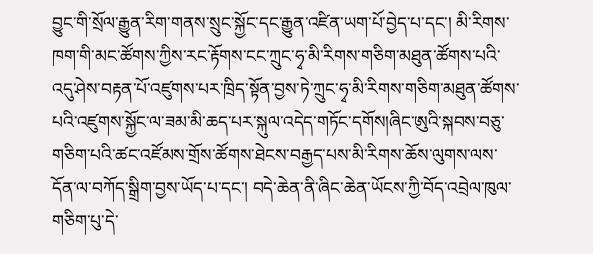བྱུང་གི་སྲོལ་རྒྱུན་རིག་གནས་སྲུང་སྐྱོང་དང་རྒྱུན་འཛིན་ཡག་པོ་བྱེད་པ་དང་། མི་རིགས་ཁག་གི་མང་ཚོགས་ཀྱིས་རང་རྟོགས་ངང་ཀྲུང་ཧྭ་མི་རིགས་གཅིག་མཐུན་ཚོགས་པའི་འདུ་ཤེས་བརྟན་པོ་འཛུགས་པར་ཁྲིད་སྟོན་བྱས་ཏེ་ཀྲུང་ཧྭ་མི་རིགས་གཅིག་མཐུན་ཚོགས་པའི་འཛུགས་སྐྱོང་ལ་ཟམ་མི་ཆད་པར་སྐུལ་འདེད་གཏོང་དགོས།ཞིང་ཨུའི་སྐབས་བཅུ་གཅིག་པའི་ཚང་འཛོམས་གྲོས་ཚོགས་ཐེངས་བརྒྱད་པས་མི་རིགས་ཆོས་ལུགས་ལས་དོན་ལ་བཀོད་སྒྲིག་བྱས་ཡོད་པ་དང་། བདེ་ཆེན་ནི་ཞིང་ཆེན་ཡོངས་ཀྱི་བོད་འབྲེལ་ཁུལ་གཅིག་པུ་དེ་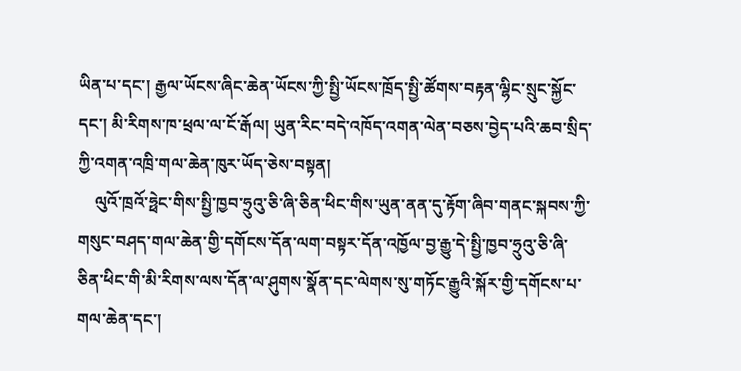ཡིན་པ་དང་། རྒྱལ་ཡོངས་ཞིང་ཆེན་ཡོངས་ཀྱི་སྤྱི་ཡོངས་ཁྲོད་སྤྱི་ཚོགས་བརྟན་ལྷིང་སྲུང་སྐྱོང་དང་། མི་རིགས་ཁ་ཕྲལ་ལ་ངོ་རྒོལ། ཡུན་རིང་བདེ་འཁོད་འགན་ལེན་བཅས་བྱེད་པའི་ཆབ་སྲིད་ཀྱི་འགན་འཁྲི་གལ་ཆེན་ཁུར་ཡོད་ཅེས་བསྟན།
    ལུའོ་ཁྲའོ་ཧྥེང་གིས་སྤྱི་ཁྱབ་ཧྲུའུ་ཅི་ཞི་ཅིན་ཕིང་གིས་ཡུན་ནན་དུ་རྟོག་ཞིབ་གནང་སྐབས་ཀྱི་གསུང་བཤད་གལ་ཆེན་གྱི་དགོངས་དོན་ལག་བསྟར་དོན་འཁྱོལ་བྱ་རྒྱུ་དེ་སྤྱི་ཁྱབ་ཧྲུའུ་ཅི་ཞི་ཅིན་ཕིང་གི་མི་རིགས་ལས་དོན་ལ་ཤུགས་སྣོན་དང་ལེགས་སུ་གཏོང་རྒྱུའི་སྐོར་གྱི་དགོངས་པ་གལ་ཆེན་དང་།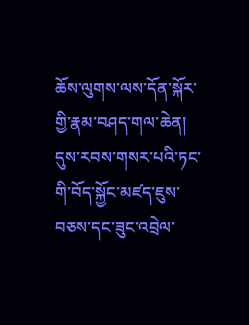ཆོས་ལུགས་ལས་དོན་སྐོར་གྱི་རྣམ་བཤད་གལ་ཆེན། དུས་རབས་གསར་པའི་ཏང་གི་བོད་སྐྱོང་མཛད་ཇུས་བཅས་དང་ཟུང་འབྲེལ་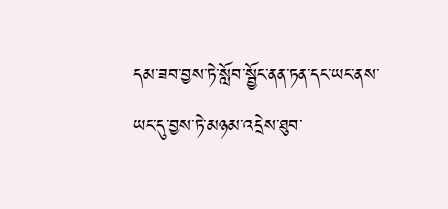དམ་ཟབ་བྱས་ཏེ་སློབ་སྦྱོང་ནན་ཏན་དང་ཡང་ནས་ཡང་དུ་བྱས་ཏེ་མཉམ་འདྲེས་ཐུབ་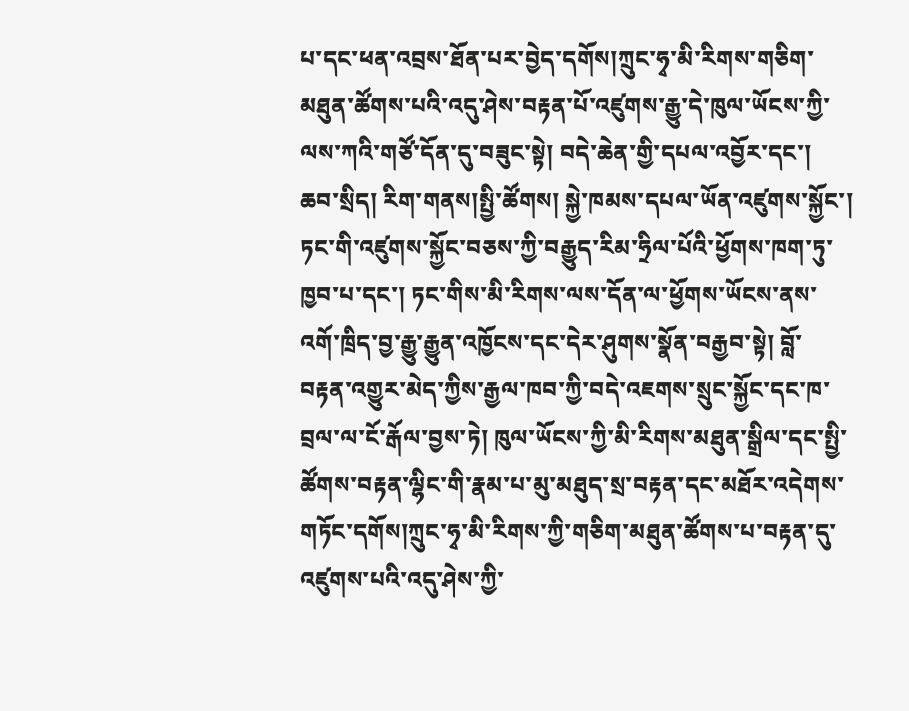པ་དང་ཕན་འབྲས་ཐོན་པར་བྱེད་དགོས།ཀྲུང་ཧྭ་མི་རིགས་གཅིག་མཐུན་ཚོགས་པའི་འདུ་ཤེས་བརྟན་པོ་འཛུགས་རྒྱུ་དེ་ཁུལ་ཡོངས་ཀྱི་ལས་ཀའི་གཙོ་དོན་དུ་བཟུང་སྟེ། བདེ་ཆེན་གྱི་དཔལ་འབྱོར་དང་། ཆབ་སྲིད། རིག་གནས།སྤྱི་ཚོགས། སྐྱེ་ཁམས་དཔལ་ཡོན་འཛུགས་སྐྱོང་། ཏང་གི་འཛུགས་སྐྱོང་བཅས་ཀྱི་བརྒྱུད་རིམ་ཧྲིལ་པོའི་ཕྱོགས་ཁག་ཏུ་ཁྱབ་པ་དང་། ཏང་གིས་མི་རིགས་ལས་དོན་ལ་ཕྱོགས་ཡོངས་ནས་འགོ་ཁྲིད་བྱ་རྒྱུ་རྒྱུན་འཁྱོངས་དང་དེར་ཤུགས་སྣོན་བརྒྱབ་སྟེ། བློ་བརྟན་འགྱུར་མེད་ཀྱིས་རྒྱལ་ཁབ་ཀྱི་བདེ་འཇགས་སྲུང་སྐྱོང་དང་ཁ་བྲལ་ལ་ངོ་རྒོལ་བྱས་ཏེ། ཁུལ་ཡོངས་ཀྱི་མི་རིགས་མཐུན་སྒྲིལ་དང་སྤྱི་ཚོགས་བརྟན་ལྷིང་གི་རྣམ་པ་མུ་མཐུད་སྲ་བརྟན་དང་མཐོར་འདེགས་གཏོང་དགོས།ཀྲུང་ཧྭ་མི་རིགས་ཀྱི་གཅིག་མཐུན་ཚོགས་པ་བརྟན་དུ་འཛུགས་པའི་འདུ་ཤེས་ཀྱི་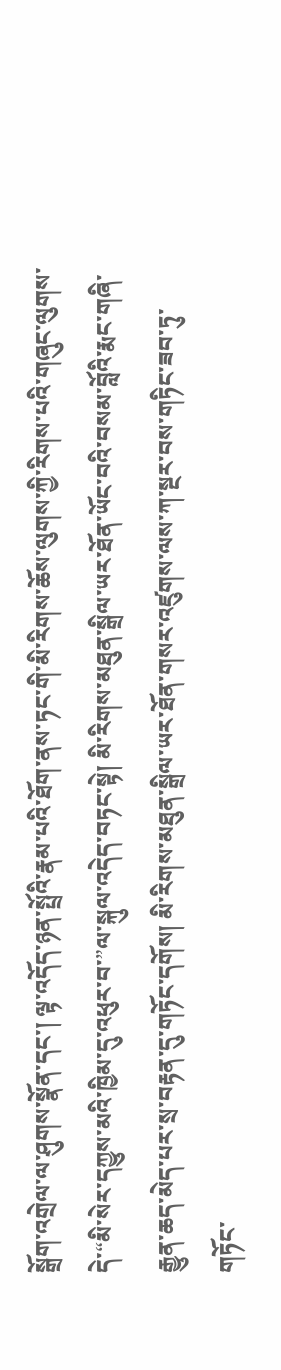སྒྲོག་འགྲེལ་ལ་ཤུགས་སྣོན་དང་། ལྟ་འདོད་ཉན་སྤྲོའི་རྣམ་པའི་ཐོག་ནས་ཏང་གི་མི་རིགས་ཆོས་ལུགས་ཀྱི་རིགས་པའི་གཞུང་ལུགས་དེ་“མི་སེར་དཀྱུས་མའི་ཁྱིམ་དུ་འཕུར་བ་”ལ་སྐུལ་འདེད་བཏང་སྟེ། མི་རིགས་མཐུན་སྒྲིལ་ཡར་ཐོན་ཡོང་བའི་བསམ་བློའི་རྨང་གཞི་རྒྱུན་ཆད་མེད་པར་སྲ་བརྟན་དུ་གཏོང་དགོས། མི་རིགས་མཐུན་སྒྲིལ་ཡར་ཐོན་གསར་འཛུགས་ལས་ཀ་སྔར་བས་གཏིང་ཟབ་ཏུ་གཏོང་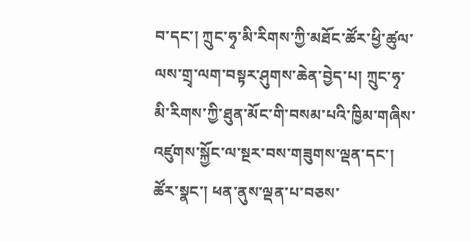བ་དང་། ཀྲུང་ཧྭ་མི་རིགས་ཀྱི་མཐོང་ཚོར་ཕྱི་ཚུལ་ལས་གྲྭ་ལག་བསྟར་ཤུགས་ཆེན་བྱེད་པ། ཀྲུང་ཧྭ་མི་རིགས་ཀྱི་ཐུན་མོང་གི་བསམ་པའི་ཁྱིམ་གཞིས་འཛུགས་སྐྱོང་ལ་སྔར་བས་གཟུགས་ལྡན་དང་། ཚོར་སྣང་། ཕན་ནུས་ལྡན་པ་བཅས་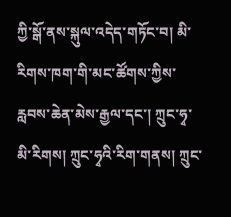ཀྱི་སྒོ་ནས་སྐུལ་འདེད་གཏོང་བ། མི་རིགས་ཁག་གི་མང་ཚོགས་ཀྱིས་རླབས་ཆེན་མེས་རྒྱལ་དང་། ཀྲུང་ཧྭ་མི་རིགས། ཀྲུང་ཧྭའི་རིག་གནས། ཀྲུང་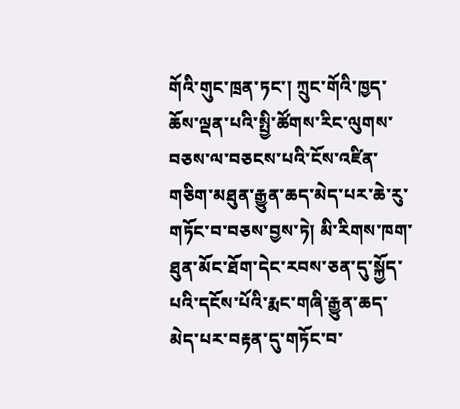གོའི་གུང་ཁྲན་ཏང་། ཀྲུང་གོའི་ཁྱད་ཆོས་ལྡན་པའི་སྤྱི་ཚོགས་རིང་ལུགས་བཅས་ལ་བཅངས་པའི་ངོས་འཛིན་གཅིག་མཐུན་རྒྱུན་ཆད་མེད་པར་ཆེ་རུ་གཏོང་བ་བཅས་བྱས་ཏེ། མི་རིགས་ཁག་ཐུན་མོང་ཐོག་དེང་རབས་ཅན་དུ་སྐྱོད་པའི་དངོས་པོའི་རྨང་གཞི་རྒྱུན་ཆད་མེད་པར་བརྟན་དུ་གཏོང་བ་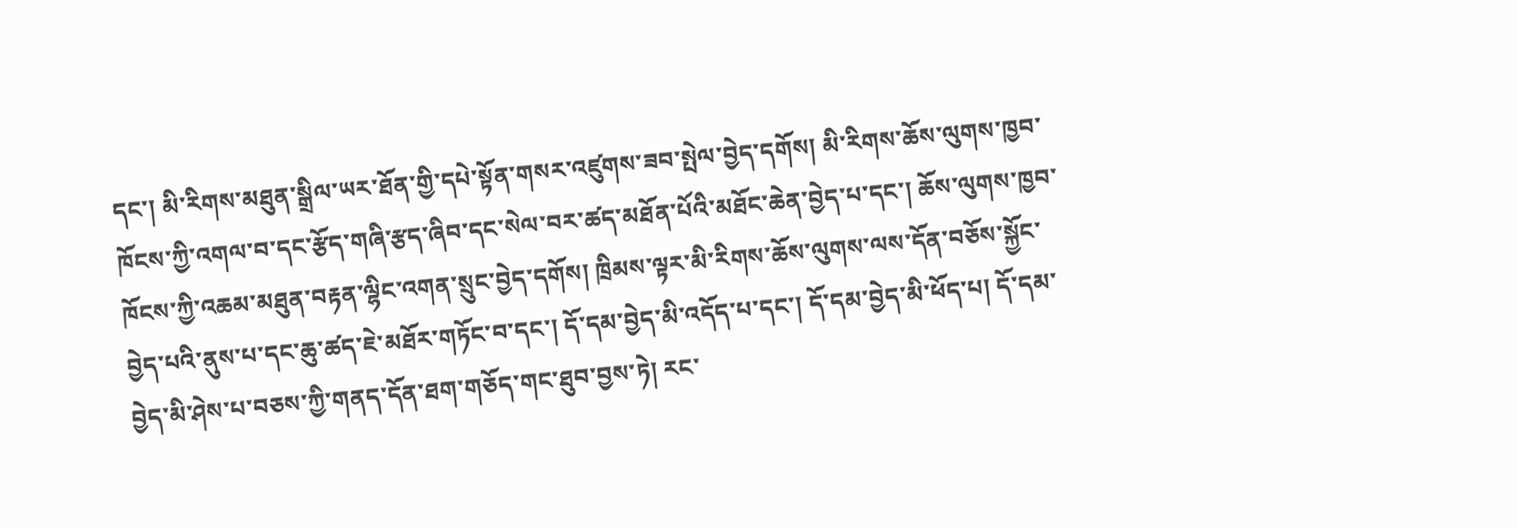དང་། མི་རིགས་མཐུན་སྒྲིལ་ཡར་ཐོན་གྱི་དཔེ་སྟོན་གསར་འཛུགས་ཟབ་སྤེལ་བྱེད་དགོས། མི་རིགས་ཆོས་ལུགས་ཁྱབ་ཁོངས་ཀྱི་འགལ་བ་དང་རྩོད་གཞི་རྩད་ཞིབ་དང་སེལ་བར་ཚད་མཐོན་པོའི་མཐོང་ཆེན་བྱེད་པ་དང་། ཆོས་ལུགས་ཁྱབ་ཁོངས་ཀྱི་འཆམ་མཐུན་བརྟན་ལྷིང་འགན་སྲུང་བྱེད་དགོས། ཁྲིམས་ལྟར་མི་རིགས་ཆོས་ལུགས་ལས་དོན་བཅོས་སྐྱོང་བྱེད་པའི་ནུས་པ་དང་ཆུ་ཚད་ཇེ་མཐོར་གཏོང་བ་དང་། དོ་དམ་བྱེད་མི་འདོད་པ་དང་། དོ་དམ་བྱེད་མི་ཕོད་པ། དོ་དམ་བྱེད་མི་ཤེས་པ་བཅས་ཀྱི་གནད་དོན་ཐག་གཅོད་གང་ཐུབ་བྱས་ཏེ། རང་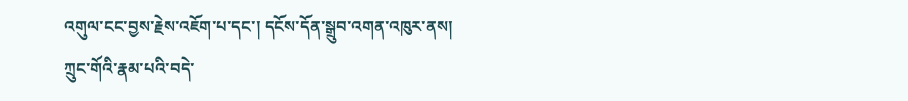འགུལ་ངང་བྱས་རྗེས་འཇོག་པ་དང་། དངོས་དོན་སྒྲུབ་འགན་འཁུར་ནས། ཀྲུང་གོའི་རྣམ་པའི་བདེ་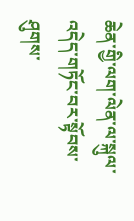ཆེན་གྱི་ལག་ལེན་ལ་སྐུལ་འདེད་གཏོང་བར་སྟོབས་ཤུགས་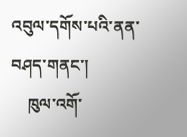འབུལ་དགོས་པའི་ནན་བཤད་གནང་།
    ཁུལ་འགོ་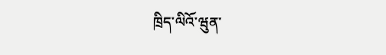ཁྲིད་ལིའོ་ཝུན་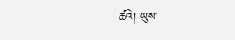ཚའེ། ཡུས་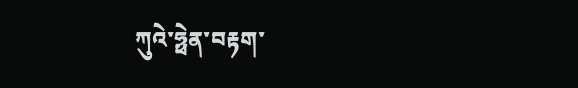ཀུའེ་ཧྥེན་བརྟག་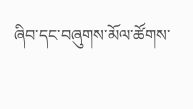ཞིབ་དང་བཞུགས་མོལ་ཚོགས་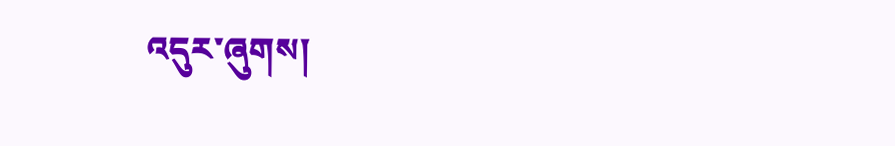འདུར་ཞུགས།